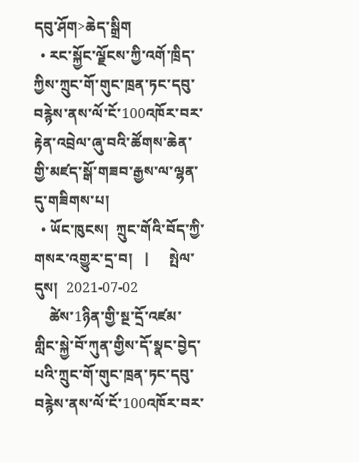དབུ་ཤོག>ཆེད་སྒྲིག
  • རང་སྐྱོང་ལྗོངས་ཀྱི་འགོ་ཁྲིད་ཀྱིས་ཀྲུང་གོ་གུང་ཁྲན་ཏང་དབུ་བརྙེས་ནས་ལོ་ངོ་100འཁོར་བར་རྟེན་འབྲེལ་ཞུ་བའི་ཚོགས་ཆེན་གྱི་མཛད་སྒོ་གཟབ་རྒྱས་ལ་ལྷན་དུ་གཟིགས་པ།
  • ཡོང་ཁུངས།  ཀྲུང་གོའི་བོད་ཀྱི་གསར་འགྱུར་དྲ་བ།   |     སྤེལ་དུས།  2021-07-02
    ཚེས་1ཉིན་གྱི་སྔ་དྲོ་འཛམ་གླིང་སྐྱེ་བོ་ཀུན་གྱིས་དོ་སྣང་བྱེད་པའི་ཀྲུང་གོ་གུང་ཁྲན་ཏང་དབུ་བརྙེས་ནས་ལོ་ངོ་100འཁོར་བར་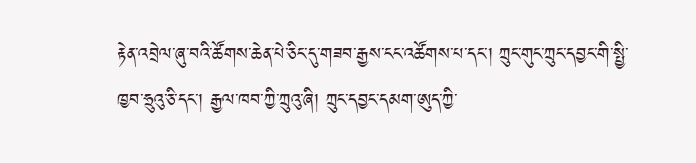རྟེན་འབྲེལ་ཞུ་བའི་ཚོགས་ཆེན་པེ་ཅིང་དུ་གཟབ་རྒྱས་ངང་འཚོགས་པ་དང་། ཀྲུང་གུང་ཀྲུང་དབྱང་གི་སྤྱི་ཁྱབ་ཧྲུའུ་ཅི་དང་། རྒྱལ་ཁབ་ཀྱི་ཀྲུའུ་ཞི། ཀྲུང་དབྱང་དམག་ཨུད་ཀྱི་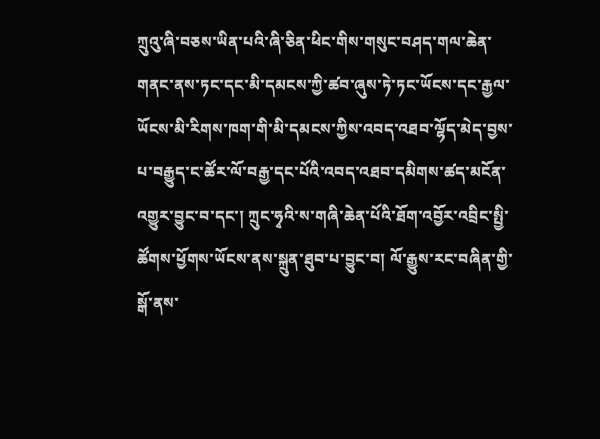ཀྲུའུ་ཞི་བཅས་ཡིན་པའི་ཞི་ཅིན་ཕིང་གིས་གསུང་བཤད་གལ་ཆེན་གནང་ནས་ཏང་དང་མི་དམངས་ཀྱི་ཚབ་ཞུས་ཏེ་ཏང་ཡོངས་དང་རྒྱལ་ཡོངས་མི་རིགས་ཁག་གི་མི་དམངས་ཀྱིས་འབད་འཐབ་ལྷོད་མེད་བྱས་པ་བརྒྱུད་ང་ཚོར་ལོ་བརྒྱ་དང་པོའི་འབད་འཐབ་དམིགས་ཚད་མངོན་འགྱུར་བྱུང་བ་དང་། ཀྲུང་ཧྭའི་ས་གཞི་ཆེན་པོའི་ཐོག་འབྱོར་འབྲིང་སྤྱི་ཚོགས་ཕྱོགས་ཡོངས་ནས་སྐྲུན་ཐུབ་པ་བྱུང་བ། ལོ་རྒྱུས་རང་བཞིན་གྱི་སྒོ་ནས་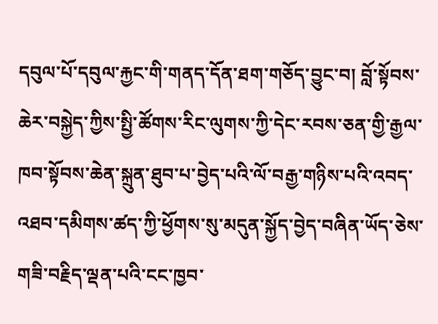དབུལ་པོ་དབུལ་རྐྱང་གི་གནད་དོན་ཐག་གཅོད་བྱུང་བ། བློ་སྟོབས་ཆེར་བསྐྱེད་ཀྱིས་སྤྱི་ཚོགས་རིང་ལུགས་ཀྱི་དེང་རབས་ཅན་གྱི་རྒྱལ་ཁབ་སྟོབས་ཆེན་སྐྲུན་ཐུབ་པ་བྱེད་པའི་ལོ་བརྒྱ་གཉིས་པའི་འབད་འཐབ་དམིགས་ཚད་ཀྱི་ཕྱོགས་སུ་མདུན་སྐྱོད་བྱེད་བཞིན་ཡོད་ཅེས་གཟི་བརྗིད་ལྡན་པའི་ངང་ཁྱབ་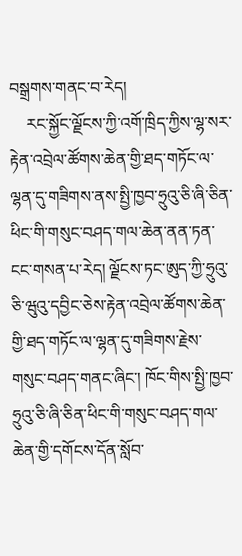བསྒྲགས་གནང་བ་རེད།
    རང་སྐྱོང་ལྗོངས་ཀྱི་འགོ་ཁྲིད་ཀྱིས་ལྷ་སར་རྟེན་འབྲེལ་ཚོགས་ཆེན་གྱི་ཐད་གཏོང་ལ་ལྷན་དུ་གཟིགས་ནས་སྤྱི་ཁྱབ་ཧྲུའུ་ཅི་ཞི་ཅིན་ཕིང་གི་གསུང་བཤད་གལ་ཆེན་ནན་ཏན་ངང་གསན་པ་རེད། ལྗོངས་ཏང་ཨུད་ཀྱི་ཧྲུའུ་ཅི་ཝུའུ་དབྱིང་ཅེས་རྟེན་འབྲེལ་ཚོགས་ཆེན་གྱི་ཐད་གཏོང་ལ་ལྷན་དུ་གཟིགས་རྗེས་གསུང་བཤད་གནང་ཞིང་། ཁོང་གིས་སྤྱི་ཁྱབ་ཧྲུའུ་ཅི་ཞི་ཅིན་ཕིང་གི་གསུང་བཤད་གལ་ཆེན་གྱི་དགོངས་དོན་སློབ་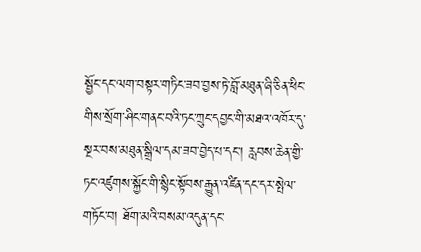སྦྱོང་དང་ལག་བསྟར་གཏིང་ཟབ་བྱས་ཏེ་བློ་མཐུན་ཞི་ཅིན་ཕིང་གིས་སྲོག་ཤིང་གནང་བའི་ཏང་ཀྲུང་དབྱང་གི་མཐའ་འཁོར་དུ་སྔར་བས་མཐུན་སྒྲིལ་དམ་ཟབ་བྱེད་པ་དང་། རླབས་ཆེན་གྱི་ཏང་འཛུགས་སྐྱོང་གི་སྙིང་སྟོབས་རྒྱུན་འཛིན་དང་དར་སྤེལ་གཏོང་བ། ཐོག་མའི་བསམ་འདུན་དང་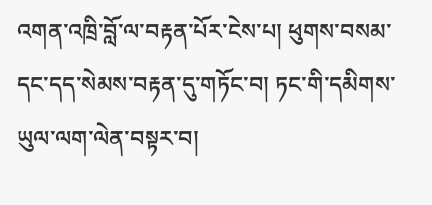འགན་འཁྲི་བློ་ལ་བརྟན་པོར་ངེས་པ། ཕུགས་བསམ་དང་དད་སེམས་བརྟན་དུ་གཏོང་བ། ཏང་གི་དམིགས་ཡུལ་ལག་ལེན་བསྟར་བ།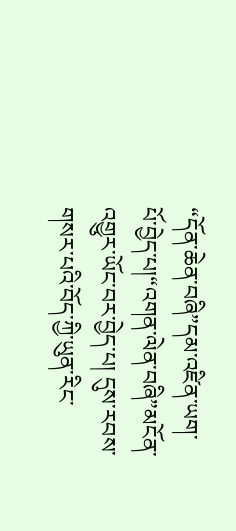“དོན་ཆེན་བཞི”དམ་འཛིན་ཡག་པོ་བྱེད་པ།“འགན་ལེན་བཞི”མངོན་འགྱུར་ཡོང་བར་བྱེད་པ། དུས་རབས་གསར་པའི་བོད་ཀྱི་ཡུན་རིང་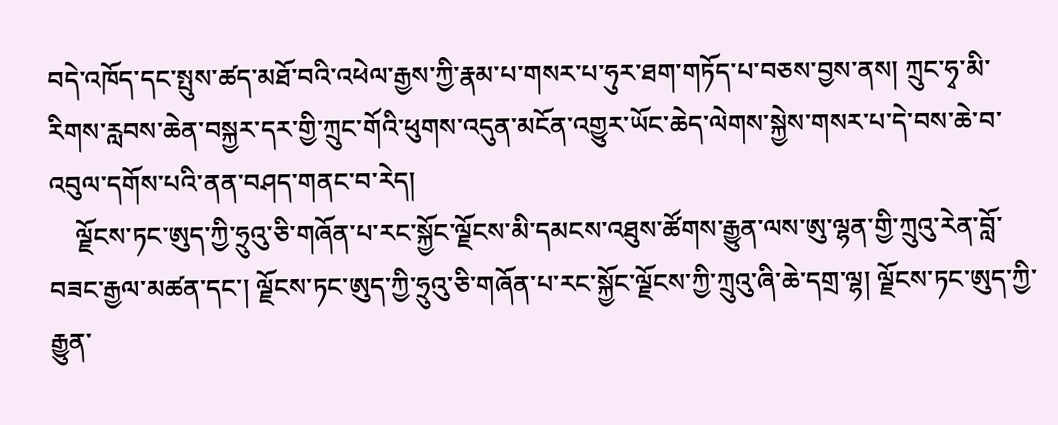བདེ་འཁོད་དང་སྤུས་ཚད་མཐོ་བའི་འཕེལ་རྒྱས་ཀྱི་རྣམ་པ་གསར་པ་ཧུར་ཐག་གཏོད་པ་བཅས་བྱས་ནས། ཀྲུང་ཧྭ་མི་རིགས་རླབས་ཆེན་བསྐྱར་དར་གྱི་ཀྲུང་གོའི་ཕུགས་འདུན་མངོན་འགྱུར་ཡོང་ཆེད་ལེགས་སྐྱེས་གསར་པ་དེ་བས་ཆེ་བ་འབུལ་དགོས་པའི་ནན་བཤད་གནང་བ་རེད།
    ལྗོངས་ཏང་ཨུད་ཀྱི་ཧྲུའུ་ཅི་གཞོན་པ་རང་སྐྱོང་ལྗོངས་མི་དམངས་འཐུས་ཚོགས་རྒྱུན་ལས་ཨུ་ལྷན་གྱི་ཀྲུའུ་རེན་བློ་བཟང་རྒྱལ་མཚན་དང་། ལྗོངས་ཏང་ཨུད་ཀྱི་ཧྲུའུ་ཅི་གཞོན་པ་རང་སྐྱོང་ལྗོངས་ཀྱི་ཀྲུའུ་ཞི་ཆེ་དགྲ་ལྷ། ལྗོངས་ཏང་ཨུད་ཀྱི་རྒྱུན་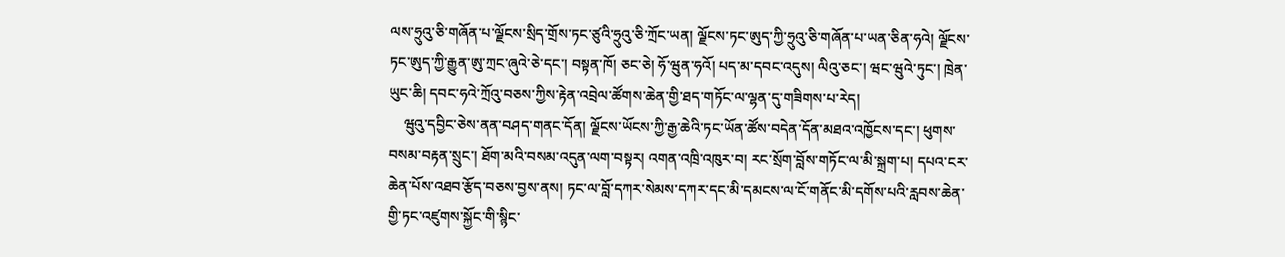ལས་ཧྲུའུ་ཅི་གཞོན་པ་ལྗོངས་སྲིད་གྲོས་ཏང་ཙུའི་ཧྲུའུ་ཅི་ཀྲོང་ཡན། ལྗོངས་ཏང་ཨུད་ཀྱི་ཧྲུའུ་ཅི་གཞོན་པ་ཡན་ཅིན་ཧའེ། ལྗོངས་ཏང་ཨུད་ཀྱི་རྒྱུན་ཨུ་ཀྲང་ཞུའེ་ཅེ་དང་། བསྟན་ཁོ། ཅང་ཅེ། ཧོ་ཝུན་ཧའོ། པད་མ་དབང་འདུས། ལིའུ་ཅང་། ཝང་ཝུའེ་ཏུང་། ཁྲེན་ཡུང་ཆི། དབང་ཧའེ་ཀྲོའུ་བཅས་ཀྱིས་རྟེན་འབྲེལ་ཚོགས་ཆེན་གྱི་ཐད་གཏོང་ལ་ལྷན་དུ་གཟིགས་པ་རེད།
    ཝུའུ་དབྱིང་ཅེས་ནན་བཤད་གནང་དོན། ལྗོངས་ཡོངས་ཀྱི་རྒྱ་ཆེའི་ཏང་ཡོན་ཚོས་བདེན་དོན་མཐའ་འཁྱོངས་དང་། ཕུགས་བསམ་བརྟན་སྲུང་། ཐོག་མའི་བསམ་འདུན་ལག་བསྟར། འགན་འཁྲི་འཁུར་བ། རང་སྲོག་བློས་གཏོང་ལ་མི་སྐྲག་པ། དཔའ་ངར་ཆེན་པོས་འཐབ་རྩོད་བཅས་བྱས་ནས། ཏང་ལ་བློ་དཀར་སེམས་དཀར་དང་མི་དམངས་ལ་ངོ་གནོང་མི་དགོས་པའི་རླབས་ཆེན་གྱི་ཏང་འཛུགས་སྐྱོང་གི་སྙིང་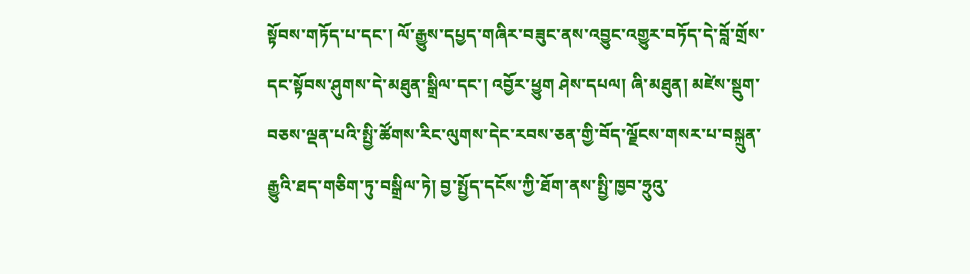སྟོབས་གཏོད་པ་དང་། ལོ་རྒྱུས་དཔྱད་གཞིར་བཟུང་ནས་འབྱུང་འགྱུར་བཏོད་དེ་བློ་གྲོས་དང་སྟོབས་ཤུགས་དེ་མཐུན་སྒྲིལ་དང་། འབྱོར་ཕྱུག ཤེས་དཔལ། ཞི་མཐུན། མཛེས་སྡུག་བཅས་ལྡན་པའི་སྤྱི་ཚོགས་རིང་ལུགས་དེང་རབས་ཅན་གྱི་བོད་ལྗོངས་གསར་པ་བསྐྲུན་རྒྱུའི་ཐད་གཅིག་ཏུ་བསྒྲིལ་ཏེ། བྱ་སྤྱོད་དངོས་ཀྱི་ཐོག་ནས་སྤྱི་ཁྱབ་ཧྲུའུ་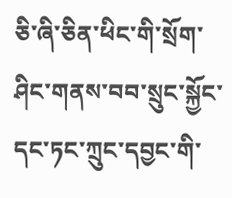ཅི་ཞི་ཅིན་ཕིང་གི་སྲོག་ཤིང་གནས་བབ་སྲུང་སྐྱོང་དང་ཏང་ཀྲུང་དབྱང་གི་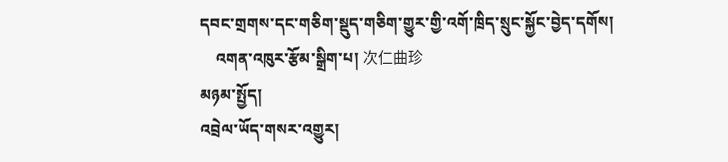དབང་གྲགས་དང་གཅིག་སྡུད་གཅིག་གྱུར་གྱི་འགོ་ཁྲིད་སྲུང་སྐྱོང་བྱེད་དགོས།
    འགན་འཁུར་རྩོམ་སྒྲིག་པ། 次仁曲珍
མཉམ་སྤྱོད།
འབྲེལ་ཡོད་གསར་འགྱུར།